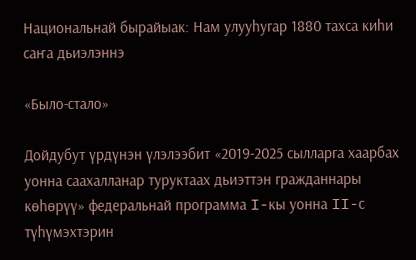Национальнай бырайыак: Нам улууһугар 1880 тахса киһи саҥа дьиэлэннэ

«Было-стало»

Дойдубут үрдүнэн үлэлээбит «2019-2025 сылларга хаарбах уонна саахалланар туруктаах дьиэттэн гражданнары көһөрүү» федеральнай программа I-кы уонна II-с түһүмэхтэрин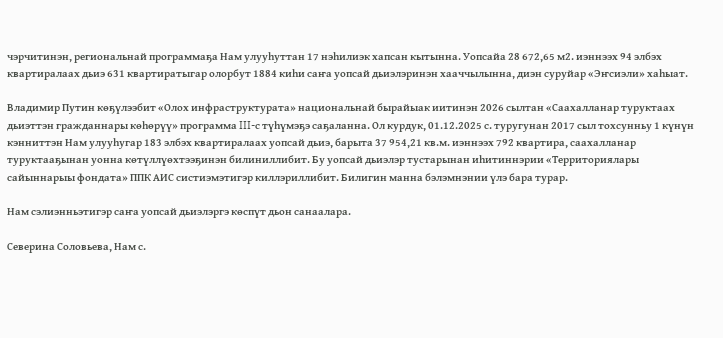чэрчитинэн, региональнай программаҕа Нам улууһуттан 17 нэһилиэк хапсан кытынна. Уопсайа 28 672,65 м2. иэннээх 94 элбэх квартиралаах дьиэ 631 квартиратыгар олорбут 1884 киһи саҥа уопсай дьиэлэринэн хааччылынна, диэн суруйар «Эҥсиэли» хаһыат.

Владимир Путин көҕүлээбит «Олох инфраструктурата» национальнай бырайыак иитинэн 2026 сылтан «Саахалланар туруктаах дьиэттэн гражданнары көһөрүү» программа III-с түһүмэҕэ саҕаланна. Ол курдук, 01.12.2025 с. туругунан 2017 сыл тохсунньу 1 күнүн кэнниттэн Нам улууһугар 183 элбэх квартиралаах уопсай дьиэ, барыта 37 954,21 кв.м. иэннээх 792 квартира, саахалланар туруктааҕынан уонна көтүллүөхтээҕинэн билиниллибит. Бу уопсай дьиэлэр тустарынан иһитиннэрии «Территориялары сайыннарыы фондата» ППК АИС систиэмэтигэр киллэриллибит. Билигин манна бэлэмнэнии үлэ бара турар.

Нам сэлиэнньэтигэр саҥа уопсай дьиэлэргэ көспүт дьон санаалара.

Северина Соловьева, Нам с.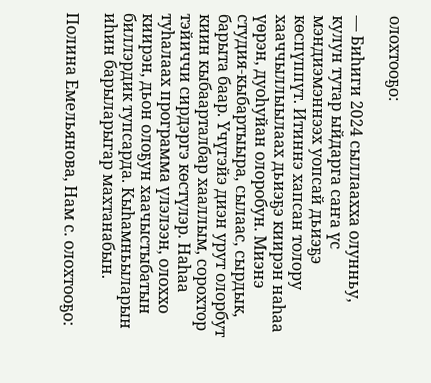олохтооҕо:

— Биһиги 2024 сыллаахха олунньу, кулун тутар ыйдарга саҥа үс мэндиэмэннээх уопсай дьиэҕэ көспүппүт. Итиннэ хапсан толору хааччыллыылаах дьиэҕэ киирэн наһаа үөрэн, дуоһуйан олоробун. Миэнэ студия-кыбартыыра, сылаас, сырдык, барыта баар. Үчүгэйэ диэн урут олорбут киин кыбаарталбар хааллым, сорохтор тэйиччи сирдэргэ көстүлэр. Наһаа туһалаах программа үлэлээн, олоххо киирэн, дьон олоҕун хаачыстыбатын биллэрдик тупсарда. Кыһамньыларын иһин барыларыгар махтанабын.

Полина Емельянова, Нам с. олохтооҕо: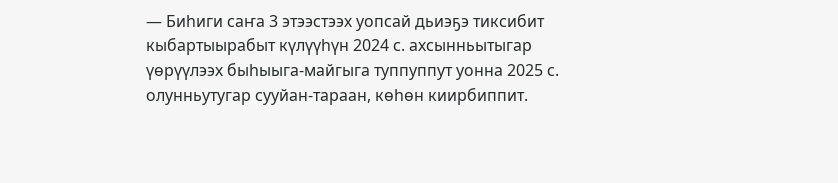— Биһиги саҥа 3 этээстээх уопсай дьиэҕэ тиксибит кыбартыырабыт күлүүһүн 2024 с. ахсынньытыгар үөрүүлээх быһыыга-майгыга туппуппут уонна 2025 с. олунньутугар сууйан-тараан, көһөн киирбиппит.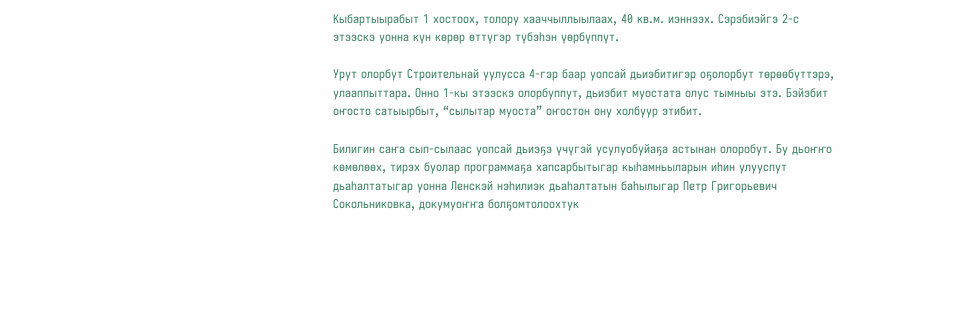Кыбартыырабыт 1 хостоох, толору хааччыллыылаах, 40 кв.м. иэннээх. Сэрэбиэйгэ 2-с этээскэ уонна күн көрөр өттүгэр түбэһэн үөрбүппүт.

Урут олорбут Строительнай уулусса 4-гэр баар уопсай дьиэбитигэр оҕолорбут төрөөбүттэрэ, улааппыттара. Онно 1-кы этээскэ олорбуппут, дьиэбит муостата олус тымныы этэ. Бэйэбит оҥосто сатыырбыт, “сылытар муоста” оҥостон ону холбуур этибит.

Билигин саҥа сып-сылаас уопсай дьиэҕэ үчүгэй усулуобуйаҕа астынан олоробут. Бу дьоҥҥо көмөлөөх, тирэх буолар программаҕа хапсарбытыгар кыһамньыларын иһин улууспут дьаһалтатыгар уонна Ленскэй нэһилиэк дьаһалтатын баһылыгар Петр Григорьевич Сокольниковка, докумуоҥҥа болҕомтолоохтук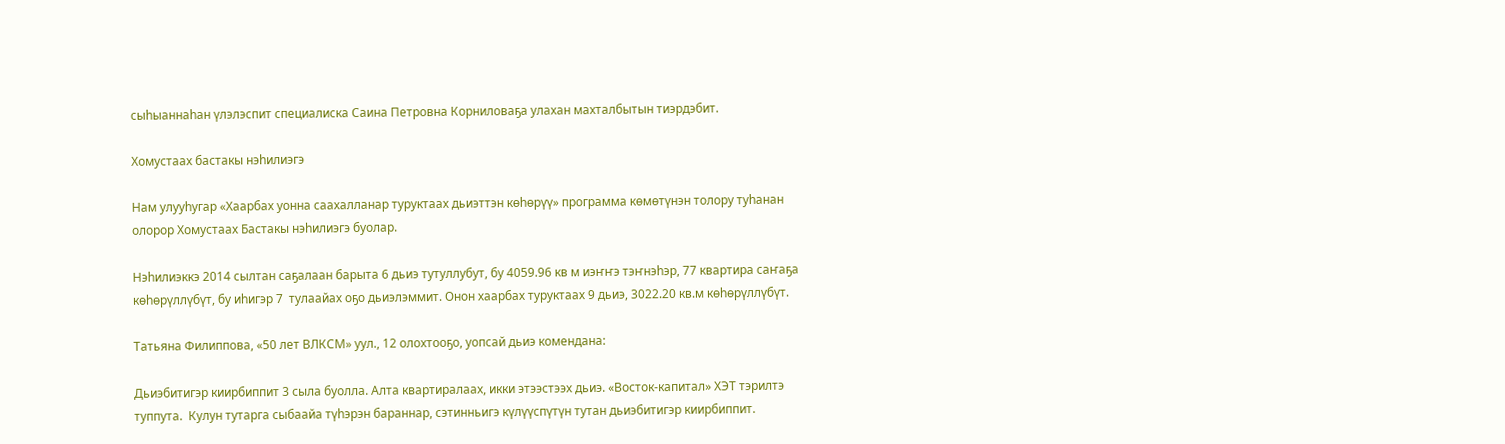сыһыаннаһан үлэлэспит специалиска Саина Петровна Корниловаҕа улахан махталбытын тиэрдэбит.

Хомустаах бастакы нэһилиэгэ

Нам улууһугар «Хаарбах уонна саахалланар туруктаах дьиэттэн көһөрүү» программа көмөтүнэн толору туһанан олорор Хомустаах Бастакы нэһилиэгэ буолар.

Нэһилиэккэ 2014 сылтан саҕалаан барыта 6 дьиэ тутуллубут, бу 4059.96 кв м иэҥҥэ тэҥнэһэр, 77 квартира саҥаҕа көһөрүллүбүт, бу иһигэр 7  тулаайах оҕо дьиэлэммит. Онон хаарбах туруктаах 9 дьиэ, 3022.20 кв.м көһөрүллүбүт.

Татьяна Филиппова, «50 лет ВЛКСМ» уул., 12 олохтооҕо, уопсай дьиэ комендана:

Дьиэбитигэр киирбиппит 3 сыла буолла. Алта квартиралаах, икки этээстээх дьиэ. «Восток-капитал» ХЭТ тэрилтэ туппута.  Кулун тутарга сыбаайа түһэрэн бараннар, сэтинньигэ күлүүспүтүн тутан дьиэбитигэр киирбиппит.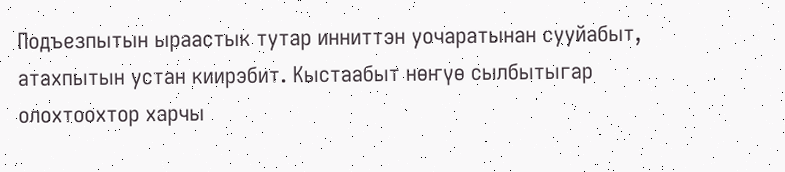Подъезпытын ыраастык тутар инниттэн уочаратынан сууйабыт, атахпытын устан киирэбит. Кыстаабыт нөҥүө сылбытыгар олохтоохтор харчы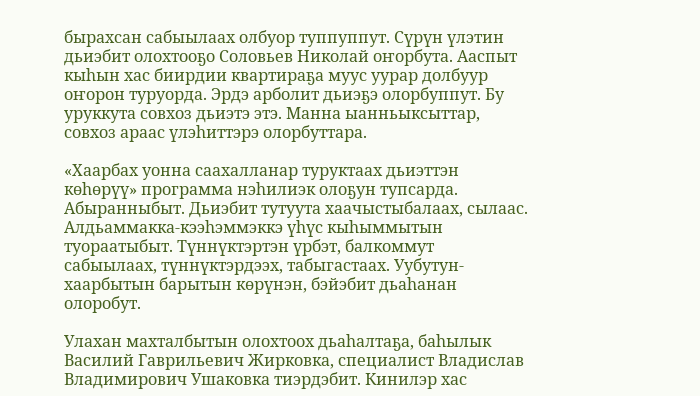бырахсан сабыылаах олбуор туппуппут. Сүрүн үлэтин дьиэбит олохтооҕо Соловьев Николай оҥорбута. Ааспыт кыһын хас биирдии квартираҕа муус уурар долбуур оҥорон туруорда. Эрдэ арболит дьиэҕэ олорбуппут. Бу уруккута совхоз дьиэтэ этэ. Манна ыанньыксыттар, совхоз араас үлэһиттэрэ олорбуттара.

«Хаарбах уонна саахалланар туруктаах дьиэттэн көһөрүү» программа нэһилиэк олоҕун тупсарда. Абыранныбыт. Дьиэбит тутуута хаачыстыбалаах, сылаас. Алдьаммакка-кээһэммэккэ үһүс кыһыммытын туораатыбыт. Түннүктэртэн үрбэт, балкоммут сабыылаах, түннүктэрдээх, табыгастаах. Уубутун-хаарбытын барытын көрүнэн, бэйэбит дьаһанан олоробут.

Улахан махталбытын олохтоох дьаһалтаҕа, баһылык Василий Гаврильевич Жирковка, специалист Владислав Владимирович Ушаковка тиэрдэбит. Кинилэр хас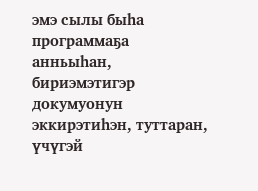эмэ сылы быһа программаҕа анньыһан, бириэмэтигэр докумуонун эккирэтиһэн, туттаран, үчүгэй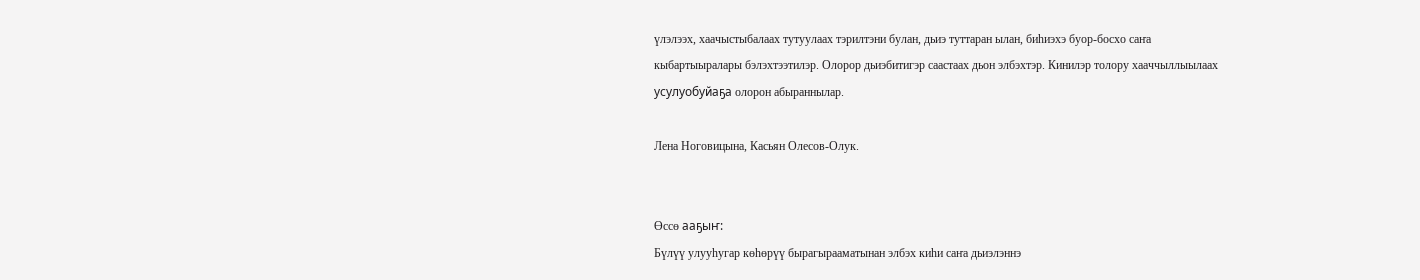үлэлээх, хаачыстыбалаах тутуулаах тэрилтэни булан, дьиэ туттаран ылан, биһиэхэ буор-босхо саҥа кыбартыыралары бэлэхтээтилэр. Олорор дьиэбитигэр саастаах дьон элбэхтэр. Кинилэр толору хааччыллыылаах усулуобуйаҕа олорон абыраннылар.

Лена Ноговицына, Касьян Олесов-Олук.


Өссө ааҕыҥ:
Бүлүү улууһугар көһөрүү бырагырааматынан элбэх киһи саҥа дьиэлэннэ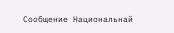Сообщение Национальнай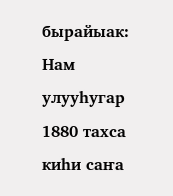бырайыак: Нам улууһугар 1880 тахса киһи саҥа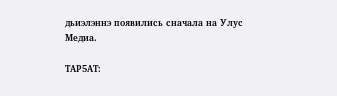дьиэлэннэ появились сначала на Улус Медиа.

ТАР5АТ: